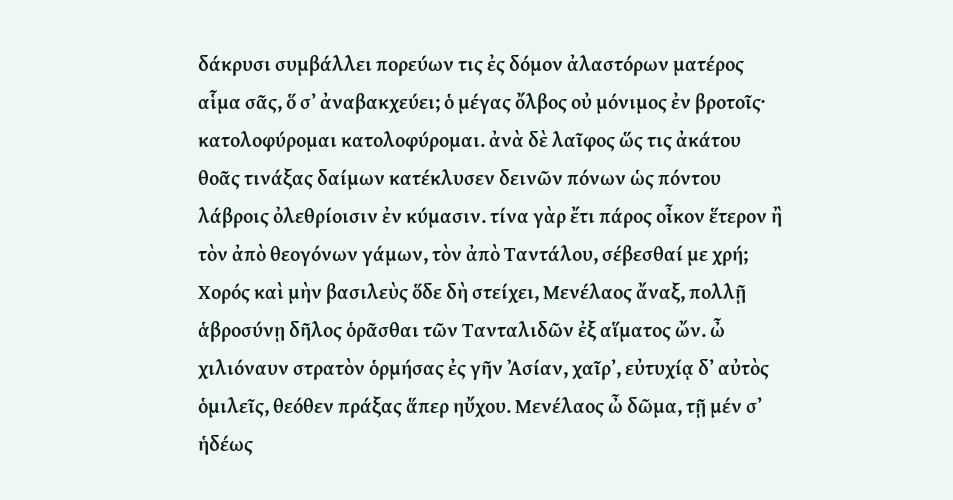δάκρυσι συμβάλλει πορεύων τις ἐς δόμον ἀλαστόρων ματέρος αἷμα σᾶς, ὅ σʼ ἀναβακχεύει; ὁ μέγας ὄλβος οὐ μόνιμος ἐν βροτοῖς· κατολοφύρομαι κατολοφύρομαι. ἀνὰ δὲ λαῖφος ὥς τις ἀκάτου θοᾶς τινάξας δαίμων κατέκλυσεν δεινῶν πόνων ὡς πόντου λάβροις ὀλεθρίοισιν ἐν κύμασιν. τίνα γὰρ ἔτι πάρος οἶκον ἕτερον ἢ τὸν ἀπὸ θεογόνων γάμων, τὸν ἀπὸ Ταντάλου, σέβεσθαί με χρή; Χορός καὶ μὴν βασιλεὺς ὅδε δὴ στείχει, Μενέλαος ἄναξ, πολλῇ ἁβροσύνῃ δῆλος ὁρᾶσθαι τῶν Τανταλιδῶν ἐξ αἵματος ὤν. ὦ χιλιόναυν στρατὸν ὁρμήσας ἐς γῆν Ἀσίαν, χαῖρʼ, εὐτυχίᾳ δʼ αὐτὸς ὁμιλεῖς, θεόθεν πράξας ἅπερ ηὔχου. Μενέλαος ὦ δῶμα, τῇ μέν σʼ ἡδέως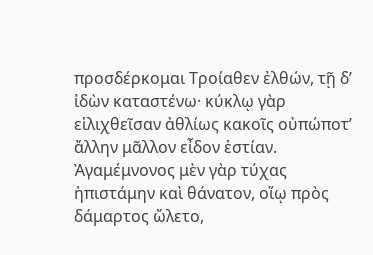προσδέρκομαι Τροίαθεν ἐλθών, τῇ δʼ ἰδὼν καταστένω· κύκλῳ γὰρ εἱλιχθεῖσαν ἀθλίως κακοῖς οὐπώποτʼ ἄλλην μᾶλλον εἶδον ἑστίαν. Ἀγαμέμνονος μὲν γὰρ τύχας ἠπιστάμην καὶ θάνατον, οἵῳ πρὸς δάμαρτος ὤλετο,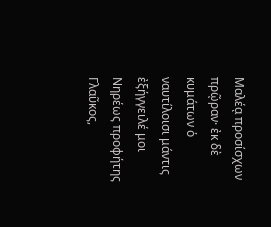Μαλέᾳ προσίσχων πρῷραν· ἐκ δὲ κυμάτων ὁ ναυτίλοισι μάντις ἐξήγγειλέ μοι Νηρέως προφήτης Γλαῦκος,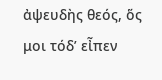ἀψευδὴς θεός, ὅς μοι τόδʼ εἶπεν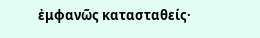ἐμφανῶς κατασταθείς·